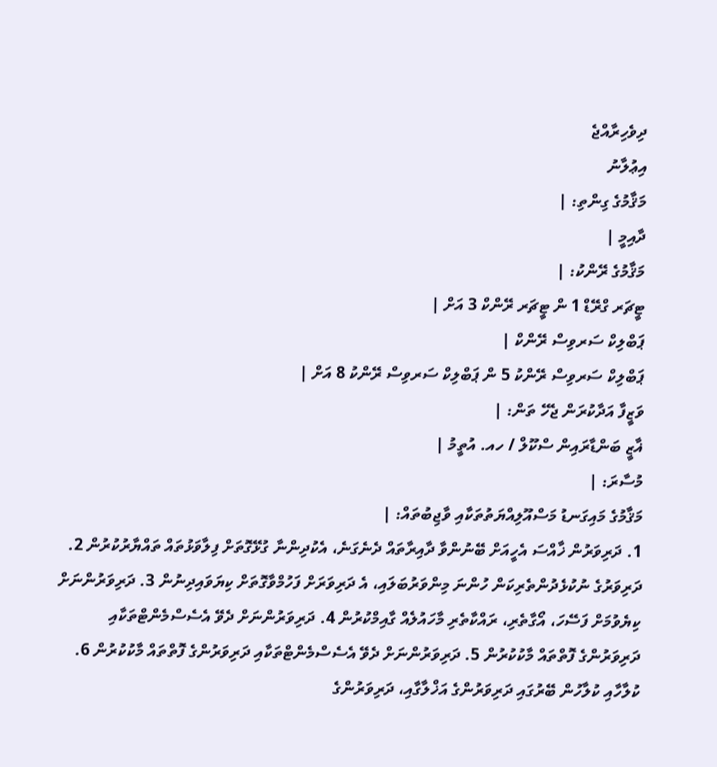ދިވެހިރާއްޖެ
އިޢުލާނު
މަޤާމުގެ ގިންތި: |
ދާއިމީ |
މަޤާމުގެ ރޭންކު: |
ޓީޗަރ ގްރޭޑް 1 ން ޓީޗަރ ރޭންކް 3 އަށް |
ޕަބްލިކް ސަރވިސް ރޭންކް |
ޕަބްލިކް ސަރވިސް ރޭންކު 5 ން ޕަބްލިކް ސަރވިސް ރޭންކު 8 އަށް |
ވަޒީފާ އަދާކުރަން ޖެހޭ ތަން: |
ޣާޒީ ބަންޑާރައިން ސްކޫލް / ހއ. އުތީމު |
މުސާރަ: |
މަޤާމުގެ މައިގަނޑު މަސްއޫލިއްޔަތުތަކާއި ވާޖިބުތައް: |
1. ދަރިވަރުން ޚާއްސަ އެހީއަށް ބޭނުންވާ ދާއިރާތައް ދެނެގަނެ، އެކުދިންނާ ގުޅޭގޮތަށް ފިލާވަޅުތައް ތައްޔާރުކުރުން 2. ދަރިވަރުގެ ނުކުޅެދުންތެރިކަން ހުންނަ މިންވަރުބަލައި، އެ ދަރިވަރަށް ފަހުމްވާގޮތަށް ކިޔަވައިދިނުން 3. ދަރިވަރުންނަށް ކިޔެވުމަށް ފަސޭހަ، އޯގާތެރި، ރައްކާތެރި މާހައުލެއް ގާއިމްކުރުން 4. ދަރިވަރުންނަށް ދެވޭ އެސެސްމެންޓްތަކާއި ދަރިވަރުންގެ ފޮތްތައް މާކުކުރުން 5. ދަރިވަރުންނަށް ދެވޭ އެސެސްމެންޓްތަކާއި ދަރިވަރުންގެ ފޮތްތައް މާކުކުރުން 6. ކުލާހާއި ކުލާހުން ބޭރުގައި ދަރިވަރުންގެ އަޚްލާގާއި، ދަރިވަރުންގެ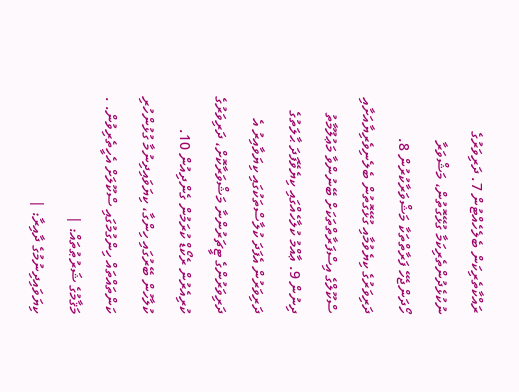ރައްކާތެރިކަން ބެލެހެއްޓުން 7. ދަރިވަރުގެ ނުކުޅެދުންތެރިކަމާ ގުޅޭގޮތުން، މަޝްވަރާ ހޯދަންޖެހޭ ފަރާތްތަކާ މަޝްވަރާކުރުން 8. ދަރިވަރުގެ ކިޔެވުމާއި ގުޅޭގޮތުން ބެލެނިވެރިޔާއަށާއި ސްކޫލްގެ އިސްފަރާތްތަކަށް ބޭނުންވާ މަޢުލޫމާތު ދިނުން 9. ޢާއްމު ކުލާހެއްގައި ކިޔެވޭފަދަ ޙާލަތުގެ ދަރިވަރުން އެފަދަ ކުލާސްތަކުގައި ކިޔަވާއިރު އެ ދަރިވަރުންގެ ޓީޗަރުންނާ މަޝްވަރާކޮށް، ދަރިވަރުގެ ކުރިއެރުން ރެކޯޑް ކުރަމުން ގެންދިއުން 10. ކުލާހުން ބޭރުގައި ހިންގާ، ކިޔަވައިދިނުމާ ގުޅުންހުރި ކަންތައްތައް ހިންގުމުގައި ސްކޫލަށް އެހީތެރިވުން. .
މަޤާމުގެ ޝަރުޠުތައް: |
ކިޔަވައިދިނުމުގެ ދާއިރާ: |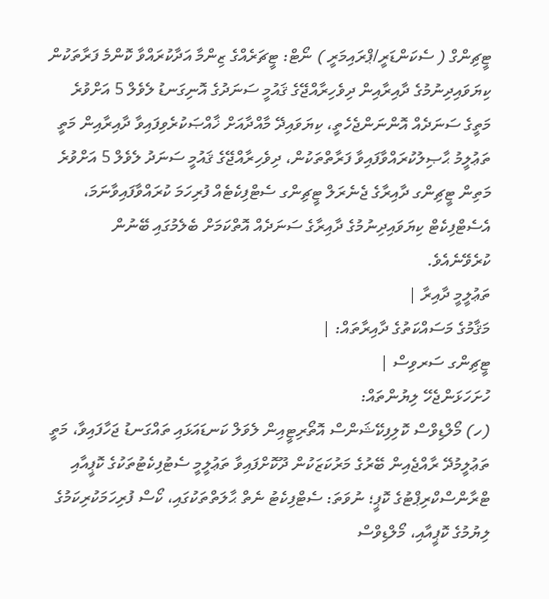ޓީޗިންގް ( ސެކަންޑަރީ/ޕްރައިމަރީ ) ނޯޓް: ޓީޗަރެއްގެ ޒިންމާ އަދާކުރައްވާ ކޮންމެ ފަރާތަކުން ކިޔަވައިދިނުމުގެ ދާއިރާއިން ދިވެހިރާއްޖޭގެ ޤައުމީ ސަނަދުގެ އޮނިގަނޑު ލެވެލް 5 އަށްވުރެ މަތީގެ ސަނަދެއް އޮންނަންޖެހެތީ، ކިޔަވައިދޭ މާއްދާއަށް ޚާއްޞަކުރެވިފައިވާ ދާއިރާއިން މަތީ ތަޢުލީމު ޙާޞިލުކުރައްވާފައިވާ ފަރާތްތަކުން، ދިވެހިރާއްޖޭގެ ޤައުމީ ސަނަދު ލެވެލް 5 އަށްވުރެ މަތިން ޓީޗިންގ ދާއިރާގެ ޖެނެރަލް ޓީޗިންގ ސެޓްފިކެޓެއް ފުރިހަމަ ކުރައްވާފައިވާނަމަ، އެސެޓްފިކެޓް ކިޔަވައިދިނުމުގެ ދާއިރާގެ ސަނަދެއް އޮތްކަމަށް ބެލެމުގައި ބޭނުން ކުރެވޭނެއެވެ.
ތަޢުލީމީ ދާއިރާ |
މަޤާމުގެ މަސައްކަތުގެ ދާއިރާތައް: |
ޓީޗިންގ ސަރވިސް |
ހުށަހަޅަންޖެހޭ ލިޔުންތައް:
(ހ) މޯލްޑިވްސް ކޮލިފިކޭޝަންސް އޮތޯރިޓީއިން ލެވަލް ކަނޑައަޅައި ތައްގަނޑު ޖަހާފައިވާ، މަތީ ތަޢުލީމުދޭ ރާއްޖެއިން ބޭރުގެ މަރުކަޒަކުން ދޫކޮށްފައިވާ ތަޢުލީމީ ސެޓުފިކެޓުތަކުގެ ކޮޕީއާއި ޓްރާންސްކްރިޕްޓުގެ ކޮޕީ؛ ނުވަތަ: ސެޓްފިކެޓު ނެތް ޙާލަތްތަކުގައި، ކޯސް ފުރިހަމަކުރިކަމުގެ ލިޔުމުގެ ކޮޕީއާއި، މޯލްޑިވްސް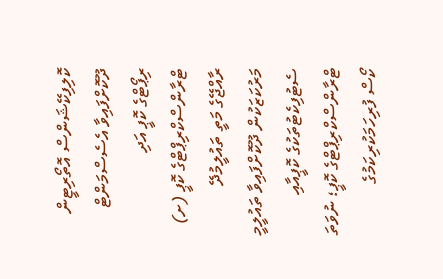ކޮލިފިކޭޝަންސް އޮތޯރިޓީން ދޫކޮށްފައިވާ އެސެސްމަންޓް ރިޕޯޓްގެ ކޮޕީ އަދި ޓްރާންސްކްރިޕްޓްގެ ކޮޕީ (ށ) ރާއްޖޭގެ މަތީ ތައުލީމުދޭ މަރުކަޒަކުން ދޫކޮށްފައިވާ ތައުލީމީ ސެޓުފިކެޓުތަކުގެ ކޮޕީއާއި ޓްރާންސްކްރިޕްޓްގެ ކޮޕީ؛ ނުވަތަ ކޯސް ފުރިހަމަކުރިކަމުގެ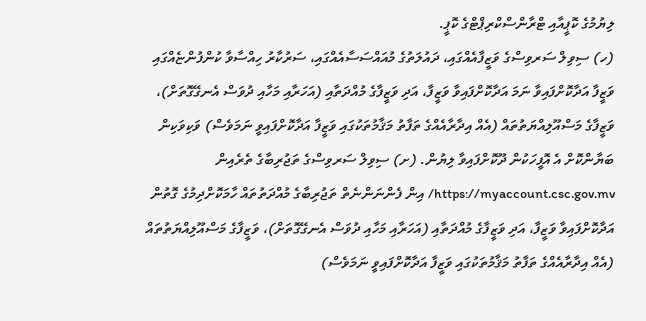ލިޔުމުގެ ކޮޕީއާއި ޓްރާންސްކްރިޕްޓްގެ ކޮޕީ.
(ހ) ސިވިލް ސަރވިސްގެ ވަޒީފާއެއްގައި، ދައުލަތުގެ މުއައްސަސާއެއްގައި، ސަރުކާރު ހިއްސާވާ ކުންފުންޏެއްގައި ވަޒީފާ އަދާކޮށްފައިވާ ނަމަ އަދާކޮށްފައިވާ ވަޒީފާ، އަދި ވަޒީފާގެ މުއްދަތާއި (އަހަރާއި މަހާއި ދުވަސް އެނގޭގޮތަށް)، ވަޒީފާގެ މަސްއޫލިއްޔަތުތައް (އެއް އިދާރާއެއްގެ ތަފާތު މަޤާމުތަކުގައި ވަޒީފާ އަދާކޮށްފައިވީ ނަމަވެސް) ވަކިވަކިން ބަޔާންކޮށް އެ އޮފީހަކުން ދޫކޮށްފައިވާ ލިޔުން. (ށ) ސިވިލް ސަރވިސްގެ ތަޖުރިބާގެ ތެރެއިން https://myaccount.csc.gov.mv/ އިން ފެންނަންނެތް ތަޖުރިބާގެ މުއްދަތުތައް ހާމަކޮށްދިމުގެ ގޮތުން އަދާކޮށްފައިވާ ވަޒީފާ، އަދި ވަޒީފާގެ މުއްދަތާއި (އަހަރާއި މަހާއި ދުވަސް އެނގޭގޮތަށް)، ވަޒީފާގެ މަސްއޫލިއްޔަތުތައް (އެއް އިދާރާއެއްގެ ތަފާތު މަޤާމުތަކުގައި ވަޒީފާ އަދާކޮށްފައިވީ ނަމަވެސް)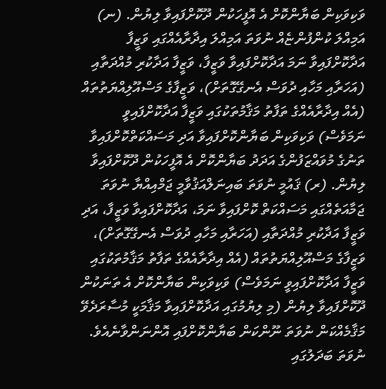ވަކިވަކިން ބަޔާންކޮށް އެ އޮފީހަކުން ދޫކޮށްފައިވާ ލިޔުން. (ނ) އަމިއްލަ ކުންފުންޏެއް ނުވަތަ އަމިއްލަ އިދާރާއެއްގައި ވަޒީފާ އަދާކޮށްފައިވާ ނަމަ އަދާކޮށްފައިވާ ވަޒީފާ، ވަޒީފާ އަދާކުރި މުއްދަތާއި (އަހަރާއި މަހާއި ދުވަސް އެނގޭގޮތަށް)، ވަޒީފާގެ މަސްއޫލިއްޔަތުތައް (އެއް އިދާރާއެއްގެ ތަފާތު މަޤާމުތަކުގައި ވަޒީފާ އަދާކޮށްފައިވީ ނަމަވެސް) ވަކިވަކިން ބަޔާންކޮށްފައިވާ އަދި މަސައްކަތްކޮށްފައިވާ ތަނުގެ މުވައްޒަފުންގެ އަދަދު ބަޔާންކޮށް އެ އޮފީހަކުން ދޫކޮށްފައިވާ ލިޔުން. (ރ) ޤައުމީ ނުވަތަ ބައިނަލްއަޤުވާމީ ޖަމްއިއްޔާ ނުވަތަ ޖަމާއަތެއްގައި މަސައްކަތް ކޮށްފައިވާ ނަމަ، އަދާކޮށްފައިވާ ވަޒީފާ، އަދި ވަޒީފާ އަދާކުރި މުއްދަތާއި (އަހަރާއި މަހާއި ދުވަސް އެނގޭގޮތަށް)، ވަޒީފާގެ މަސްއޫލިއްޔަތުތައް (އެއް އިދާރާއެއްގެ ތަފާތު މަޤާމުތަކުގައި ވަޒީފާ އަދާކޮށްފައިވީ ނަމަވެސް) ވަކިވަކިން ބަޔާންކޮށް އެ ތަނަކުން ދޫކޮށްފައިވާ ލިޔުން (މި ލިޔުމުގައި އަދާކޮށްފައިވާ މަޤާމަކީ މުސާރަދެވޭ މަޤާމެއްކަން ނުވަތަ ނޫންކަން ބަޔާންކޮށްފައި އޮންނަންވާނެއެވެ. ނުވަތަ ބަދަލުގައި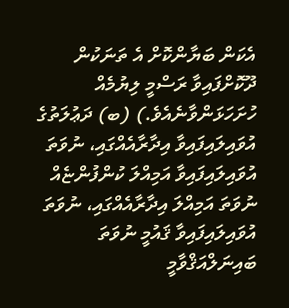އެކަން ބަޔާންކޮށް އެ ތަނަކުން ދޫކޮށްފައިވާ ރަސްމީ ލިޔުމެއް ހުށަހަޅަންވާނެއެވެ.) (ބ) ދަޢުލަތުގެ އުވައިލައިފައިވާ އިދާރާއެއްގައި، ނުވަތަ އުވައިލައިފައިވާ އަމިއްލަ ކުންފުންޏެއް ނުވަތަ އަމިއްލަ އިދާރާއެއްގައި، ނުވަތަ އުވައިލައިފައިވާ ޤައުމީ ނުވަތަ ބައިނަލްއަޤްވާމީ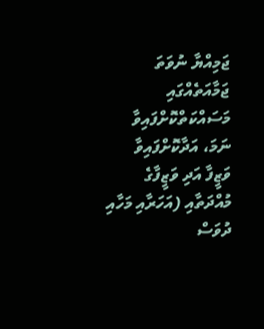ޖަމިއްޔާ ނުވަތަ ޖަމާއަތެއްގައި މަސައްކަތްކޮށްފައިވާ ނަމަ، އަދާކޮށްފައިވާ ވަޒީފާ އަދި ވަޒީފާގެ މުއްދަތާއި (އަހަރާއި މަހާއި ދުވަސް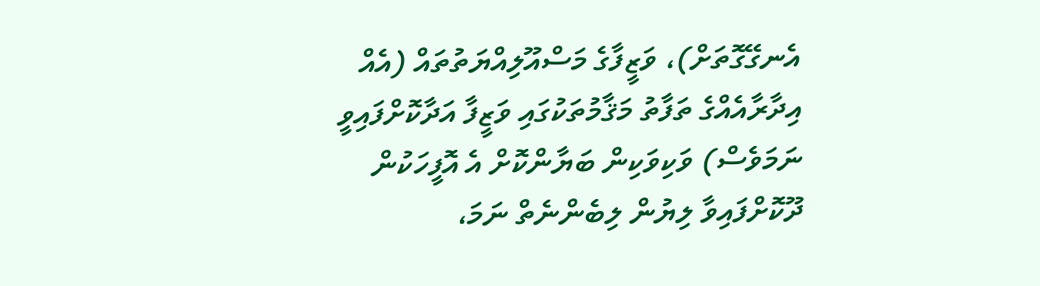އެނގޭގޮތަށް)، ވަޒީފާގެ މަސްއޫލިއްޔަތުތައް (އެއް އިދާރާއެއްގެ ތަފާތު މަޤާމުތަކުގައި ވަޒީފާ އަދާކޮށްފައިވީ ނަމަވެސް) ވަކިވަކިން ބަޔާންކޮށް އެ އޮފީހަކުން ދޫކޮށްފައިވާ ލިޔުން ލިބެންނެތް ނަމަ،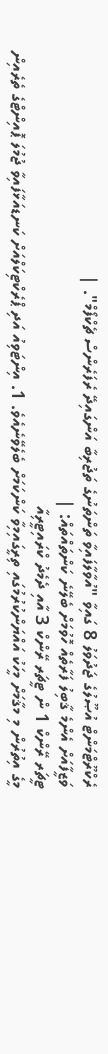ރެކްރޫޓްމަންޓް އުޞޫލުގެ ޖަދުވަލު 8 ގައިވާ "އުވާލާފައިވާ ތަންތަނުގެ ތަޖުރިބާ އަންގައިދޭ ރެފަރެންސް ޗެކްފޯމް". |
ވަޒީފާއަށް އެންމެ ޤާބިލު ފަރާތެއް ހޮވުމަށް ބެލޭނެ ކަންތައްތައް: |
ޓީޗަރ ރޭންކް 1 ން ޓީޗަރ ރޭންކް 3 އާއި ދެމެދު ކްރައިޓީރިއާ
މީގެ އިތުރުން މި މޤާމަށް މީހަކު އައްޔަންކުރުމުގައި ތިރީގައިމިވާ ކަންކަމަށް ބެލެވޭނެއެވެ. 1. އިންޓަވިއު އަދި ޕްރެކްޓިކަލްއަށް ކަނޑއަޅާފައިވާ ޖުމުލަ ޕޮއިންޓްގެ ތެރެއިން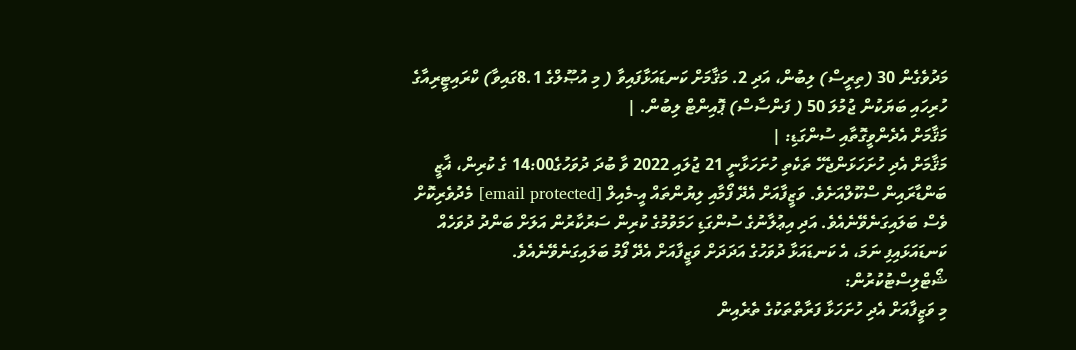މަދުވެގެން 30 (ތިރީސް) ލިބުން، އަދި 2. މަޤާމަށް ކަނޑައަޅާފައިވާ ( މި އުޞޫލްގެ 8.1ގައިވާ) ކްރައިޓީރިއާގެ ހުރިހައި ބަޔަކުން ޖުމުލަ 50 ( ފަންސާސް) ޕޮއިންޓް ލިބުން. |
މަޤާމަށް އެދެންވީގޮތާއި ސުންގަޑި: |
މަޤާމަށް އެދި ހުށަހަޅަންޖެހޭ ތަކެތި ހުށަހަޅާނީ 21 ޖުލައި 2022 ވާ ބުދަ ދުވަހުގެ14:00 ގެ ކުރިން، ޣާޒީ ބަންޑާރައިން ސްކޫލްއަށެވެ. ވަޒީފާއަށް އެދޭ ފޯމާއި ލިޔުންތައް އީ-މެއިލް [email protected] މެދުވެރިކޮށް ވެސް ބަލައިގަނެވޭނެއެވެ. އަދި އިޢުލާނުގެ ސުންގަޑި ހަމަވުމުގެ ކުރިން ސަރުކާރުން އަލަށް ބަންދު ދުވަހެއް ކަނޑައަޅައިފި ނަމަ، އެ ކަނޑައަޅާ ދުވަހުގެ އަދަދަށް ވަޒީފާއަށް އެދޭ ފޯމު ބަލައިގަނެވޭނެއެވެ.
ޝޯޓްލިސްޓުކުރުން:
މި ވަޒީފާއަށް އެދި ހުށަހަޅާ ފަރާތްތަކުގެ ތެރެއިން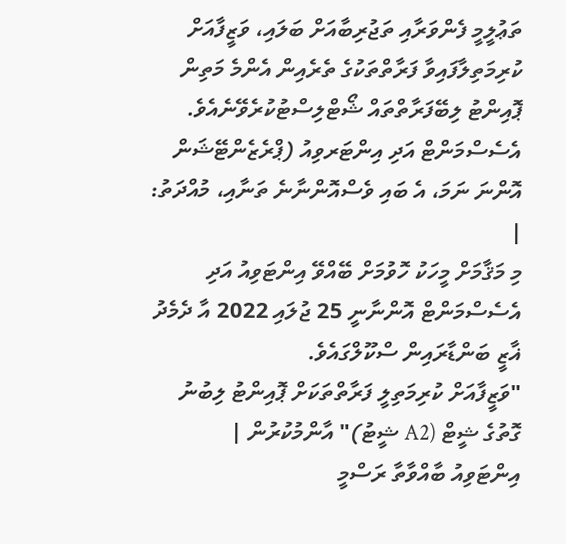ތަޢުލީމީ ފެންވަރާއި ތަޖުރިބާއަށް ބަލައި، ވަޒީފާއަށް ކުރިމަތިލާފައިވާ ފަރާތްތަކުގެ ތެރެއިން އެންމެ މަތިން ޕޮއިންޓު ލިބޭފަރާތްތައް ޝޯޓްލިސްޓުކުރެވޭނެއެވެ.
އެސެސްމަންޓް އަދި އިންޓަރވިއު (ޕްރެޒެންޓޭޝަން އޮންނަ ނަމަ، އެ ބައި ވެސްއޮންނާނެ ތަނާއި، މުއްދަތު: |
މި މަޤާމަށް މީހަކު ހޮވުމަށް ބޭއްވޭ އިންޓަވިއު އަދި އެސެސްމަންޓް އޮންނާނީ 25 ޖުލައި 2022 އާ ދެމެދު ޣާޒީ ބަންޑާރައިން ސްކޫލްގައެވެ.
"ވަޒީފާއަށް ކުރިމަތިލީ ފަރާތްތަކަށް ޕޮއިންޓު ލިބުނު ގޮތުގެ ޝީޓް (A2 ޝީޓު)" އާންމުކުރުން |
އިންޓަވިއު ބާއްވާތާ ރަސްމީ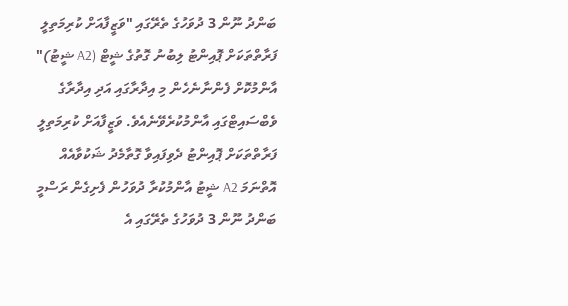ބަންދު ނޫން 3 ދުވަހުގެ ތެރޭގައި "ވަޒީފާއަށް ކުރިމަތިލީ ފަރާތްތަކަށް ޕޮއިންޓު ލިބުނު ގޮތުގެ ޝީޓް (A2 ޝީޓު)" އާންމުކޮށް ފެންނާނެހެން މި އިދާރާގައި އަދި އިދާރާގެ ވެބްސައިޓްގައި އާންމުކުރެވޭނެއެވެ. ވަޒީފާއަށް ކުރިމަތިލީ ފަރާތްތަކަށް ޕޮއިންޓު ދެވިފައިވާ ގޮތާމެދު ޝަކުވާއެއް އޮތްނަމަ A2 ޝީޓު އާންމުކުރާ ދުވަހުން ފެށިގެން ރަސްމީ ބަންދު ނޫން 3 ދުވަހުގެ ތެރޭގައި އެ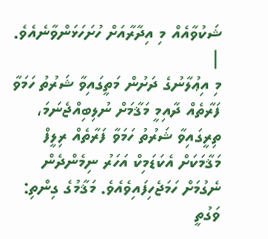ޝަކުވާއެއް މި އިދާރާއަށް ހުށަހަޅަންވާނެއެވެ. |
މި އިޢުލާނުގެ ދަށުން މަތީގައިވާ ޝަރުތު ހަމަވާ ފަރާތެއް ދާއިމީ މަޤާމަށް ނުލިބިއްޖެނަމަ، ތިރީގައިވާ ޝަރުތު ހަމަވާ ފަރާތެއް ރިލީފް މަޤާމަކަށް އެކަޑަމިކް އަހަރު ނިމެންދެން ނެގުމަށް ހަމަޖެހިފައިވެއެވެ. މަޤާމުގެ ގިންތި: ވަގުތީ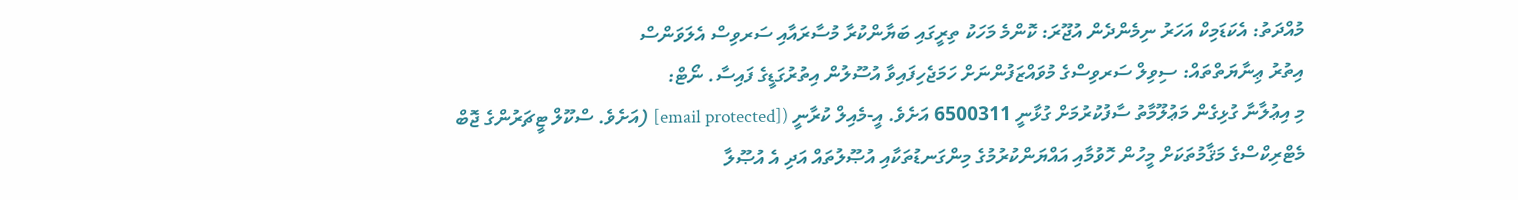މުއްދަތު: އެކަޑަމިކް އަހަރު ނިމެންދެން އުޖޫރަ: ކޮންމެ މަހަކު ތިރީގައި ބަޔާންކުރާ މުސާރައާއި ސަރވިސް އެލަވަންސް
އިތުރު ޢިނާޔަތްތައް: ސިވިލް ސަރވިސްގެ މުވައްޒަފުންނަށް ހަމަޖެހިފައިވާ އުސޫލުން އިތުރުގަޑީގެ ފައިސާ. ނޯޓް:
މި އިޢުލާނާ ގުޅިގެން މަޢުލޫމާތު ސާފުކުރުމަށް ގުޅާނީ 6500311 އަށެވެ. އީ-މެއިލް ކުރާނީ ([email protected] (އަށެވެ. ސްކޫލް ޓީޗަރުންގެ ޖޮބް މެޓްރިކްސްގެ މަޤާމުތަކަށް މީހުން ހޮވުމާއި އައްޔަންކުރުމުގެ މިންގަނޑުތަކާއި އުޞޫލުތައް އަދި އެ އުޞޫލާ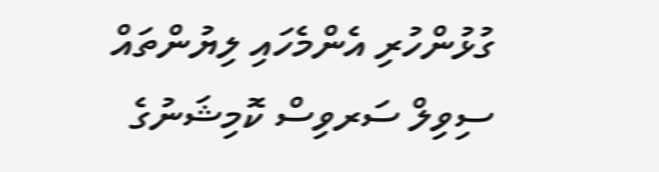ގުޅުންހުރި އެންމެހައި ލިޔުންތައް ސިވިލް ސަރވިސް ކޮމިޝަނުގެ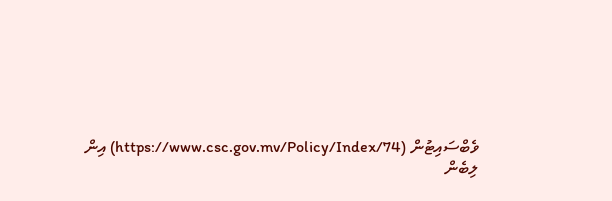ވެބްސައިޓުން (https://www.csc.gov.mv/Policy/Index/74) އިން ލިބެން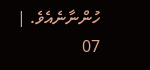ހުންނާނެއެވެ. |
07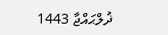ޛުލްޙައްޖާ 1443